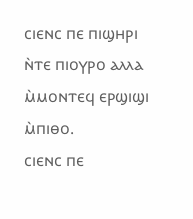ⲥⲓⲉⲛⲥ ⲡⲉ ⲡⲓϣⲏⲣⲓ ⲛ̀ⲧⲉ ⲡⲓⲟⲩⲣⲟ ⲁⲗⲗⲁ ⲙ̀ⲙⲟⲛⲧⲉϥ ⲉⲣϣⲓϣⲓ ⲙ̀ⲡⲓⲑⲟ.
ⲥⲓⲉⲛⲥ ⲡⲉ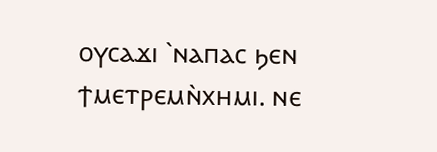ⲟⲩⲥⲁϫⲓ `ⲛⲁⲡⲁⲥ ϧⲉⲛ ϯⲙⲉⲧⲣⲉⲙⲛ̀ⲭⲏⲙⲓ. ⲛⲉ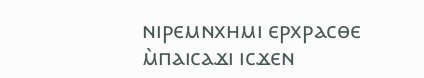ⲛⲓⲣⲉⲙⲛⲭⲏⲙⲓ ⲉⲣⲭⲣⲁⲥⲑⲉ ⲙ̀ⲡⲁⲓⲥⲁϫⲓ ⲓⲥϫⲉⲛ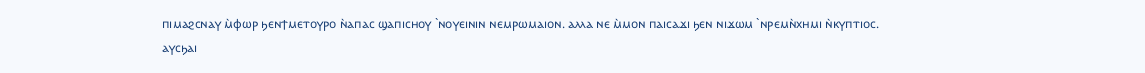ⲡⲓⲙⲁϩⲥⲛⲁⲩ ⲙ̀ⲫⲱⲣ ϧⲉⲛϯⲙⲉⲧⲟⲩⲣⲟ ⲛ̀ⲁⲡⲁⲥ ϣⲁⲡⲓⲥⲏⲟⲩ `ⲛⲟⲩⲉⲓⲛⲓⲛ ⲛⲉⲙⲣⲱⲙⲁⲓⲟⲛ. ⲁⲗⲗⲁ ⲛⲉ ⲙ̀ⲙⲟⲛ ⲡⲁⲓⲥⲁϫⲓ ϧⲉⲛ ⲛⲓϫⲱⲙ `ⲛⲣⲉⲙⲛ̀ⲭⲏⲙⲓ ⲛ̀ⲕⲩⲡⲧⲓⲟⲥ.
ⲁⲩⲥϧⲁⲓ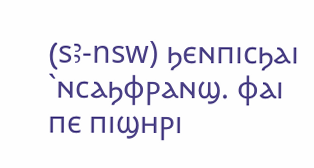(sꜣ-nsw) ϧⲉⲛⲡⲓⲥϧⲁⲓ `ⲛⲥⲁϧⲫⲣⲁⲛϣ. ⲫⲁⲓ ⲡⲉ ⲡⲓϣⲏⲣⲓ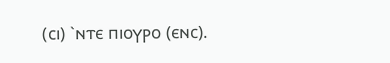(ⲥⲓ) `ⲛⲧⲉ ⲡⲓⲟⲩⲣⲟ (ⲉⲛⲥ).